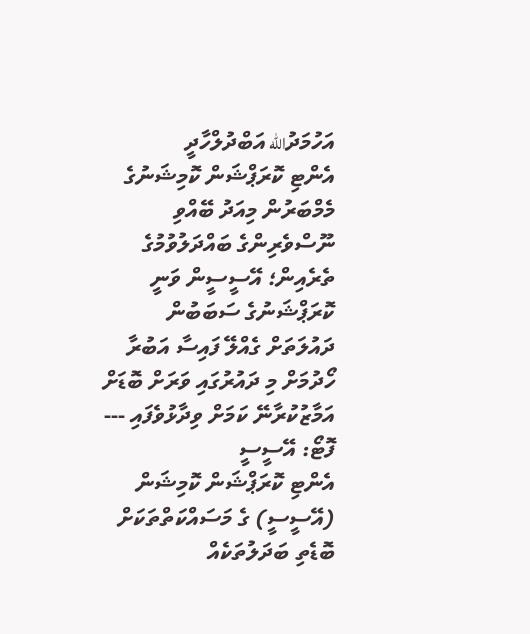އަހުމަދުالله އަބްދުލްހާދީ
އެންޓި ކޮރަޕްޝަން ކޮމިޝަނުގެ މެމްބަރުން މިއަދު ބޭއްވި ނޫސްވެރިންގެ ބައްދަލުވުމުގެ ތެރެއިން؛ އޭސީސީން ވަނީ ކޮރަޕްޝަނުގެ ސަބަބުން ދައުލަތަށް ގެއްލޭ ފައިސާ އަބުރާ ހޯދުމަށް މި ދައުރުގައި ވަރަށް ބޮޑަށް އަމާޒުކުރާނޭ ކަމަށް ވިދާޅުވެފައި --- ފޮޓޯ: އޭސީސީ
އެންޓި ކޮރަޕްޝަން ކޮމިޝަން (އޭސީސީ) ގެ މަސައްކަތްތަކަށް ބޮޑެތި ބަދަލުތަކެއް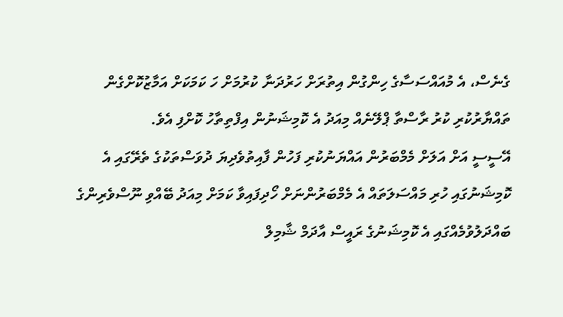ގެނެސް، އެ މުއައްސަސާގެ ހިންގުން އިތުރަށް ހަރުދަނާ ކުރުމަށް ހަ ކަމަކަށް އަމާޒުކޮށްގެން ތައްޔާރުކުރި ކުރު ރާސްތާ ޕްލޭނެއް މިއަދު އެ ކޮމިޝަނުން އިފްތިތާހު ކޮށްފި އެވެ.
އޭސީސީ އަށް އަލަށް މެމްބަރުން އައްޔަނުކުރި ފަހުން ފާއިތުވެދިޔަ ދުވަސްތަކުގެ ތެރޭގައި އެ ކޮމިޝަނުގައި ހުރި މައްސަލަތައް އެ މެމްބަރުންނަށް ހޯދިފައިވާ ކަމަށް މިއަދު ބޭއްވި ނޫސްވެރިންގެ ބައްދަލުވުމެއްގައި އެ ކޮމިޝަނުގެ ރައީސް އާދަމް ޝާމިލް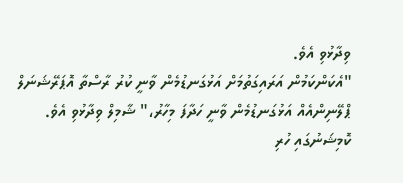ވިދާޅުވި އެވެ.
"އެކަންކަމުން އަރައިގަތުމަށް އަޅުގަނޑުމެން ވާނީ ކުރު ރާސްތާ އޮޕަރޭޝަނަލް ޕްލޭނިންއެއް އަޅުގަނޑުމެން ވާނީ ހަދާފަ މިހާރު،" ޝާމިލް ވިދާޅުވި އެވެ.
ކޮމިޝަނުގައި ހުރި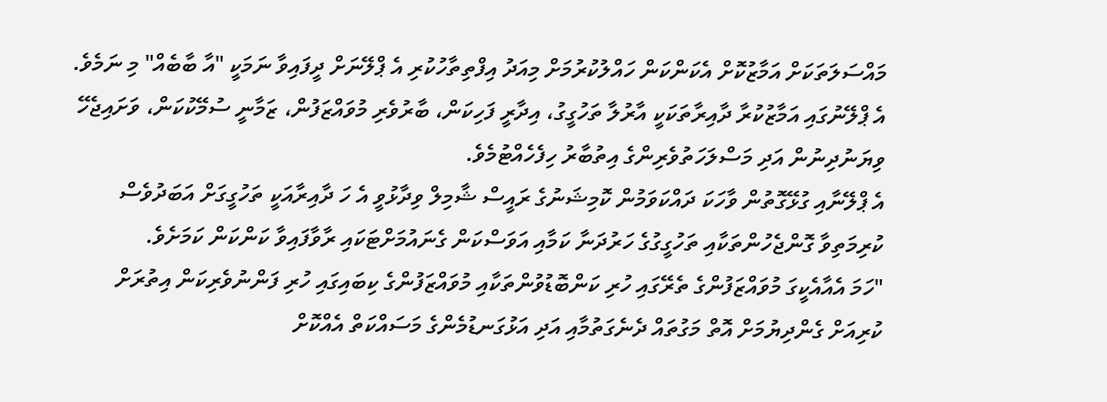މައްސަލަތަކަށް އަމާޒުކޮށް އެކަންކަން ހައްލުކުރުމަށް މިއަދު އިފްތިތާހުކުރި އެ ޕްލޭނަށް ދީފައިވާ ނަމަކީ "އާ ބާބެއް" މި ނަމެވެ. އެ ޕްލޭނުގައި އަމާޒުކުރާ ދާއިރާތަކަކީ އާރުލާ ތަހުގީގު، އިދާރީ ފަހިކަން، ބާރުވެރި މުވައްޒަފުން، ޒަމާނީ ސުމޭކުކަން، ވަށައިޖެހޭ ވިޔަނުދިނުން އަދި މަސްލަހަތުވެރިންގެ އިތުބާރު ހިފެހެއްޓުމެވެ.
އެ ޕްލޭނާއި ގުޅޭގޮތުން ވާހަކަ ދައްކަވަމުން ކޮމިޝަނުގެ ރައީސް ޝާމިލް ވިދާޅުވީ އެ ހަ ދާއިރާއަކީ ތަހުގީގަށް އަބަދުވެސް ކުރިމަތިވާ ގޮންޖެހުންތަކާއި ތަހުގީގުގެ ހަރުދަނާ ކަމާއި އަވަސްކަން ގެނައުމަށްޓަކައި ރާވާފައިވާ ކަންކަން ކަމަށެވެ.
"ހަމަ އެއާއެކީގަ މުވައްޒަފުންގެ ތެރޭގައި ހުރި ކަންބޮޑުވުންތަކާއި މުވައްޒަފުންގެ ކިބައިގައި ހުރި ފަންނުވެރިކަން އިތުރަށް ކުރިއަށް ގެންދިޔުމަށް އޮތް މަގުތައް ދެނެގަތުމާއި އަދި އަޅުގަނޑުމެންގެ މަސައްކަތް އެއްކޮށް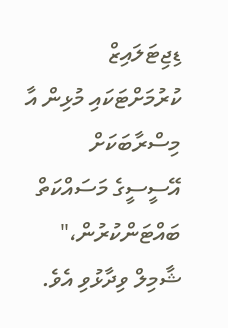ޑިޖިޓަލައިޒް ކުރުމަށްޓަކައި މުޅިން އާ މިސްރާބަކަށް އޭސީސީގެ މަސައްކަތް ބައްޓަންކުރުން،" ޝާމިލް ވިދާޅުވި އެވެ.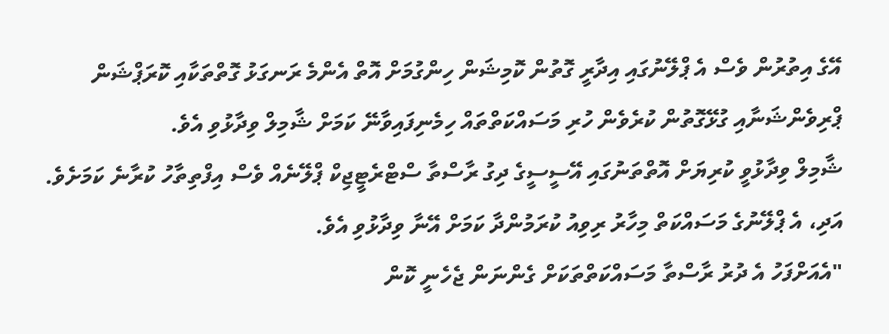އޭގެ އިތުރުން ވެސް އެ ޕްލޭނުގައި އިދާރީ ގޮތުން ކޮމިޝަން ހިންގުމަށް އޮތް އެންމެ ރަނގަޅު ގޮތްތަކާއި ކޮރަޕްޝަން ޕްރިވެންޝަނާއި ގުޅޭގޮތުން ކުރެވެން ހުރި މަސައްކަތްތައް ހިމެނިފައިވާނޭ ކަމަށް ޝާމިލް ވިދާޅުވި އެވެ.
ޝާމިލް ވިދާޅުވީ ކުރިޔަށް އޮތްތަނުގައި އޭސީސީގެ ދިގު ރާސްތާ ސްޓްރެޓީޖިކް ޕްލޭނެއް ވެސް އިފްތިތާހު ކުރާނެ ކަމަށެވެ. އަދި، އެ ޕްލޭނުގެ މަސައްކަތް މިހާރު ރިވިއު ކުރަމުންދާ ކަމަށް އޭނާ ވިދާޅުވި އެވެ.
"އެއަށްފަހު އެ ދުރު ރާސްތާ މަސައްކަތްތަކަށް ގެންނަން ޖެހެނީ ކޮން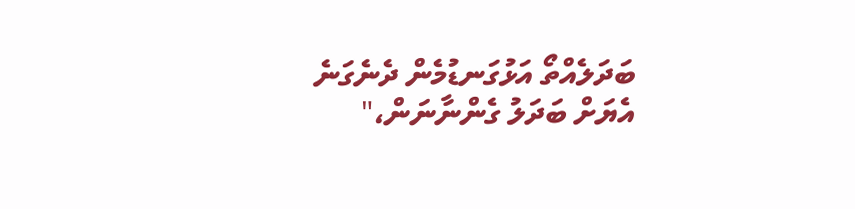ބަދަލެއްތޯ އަޅުގަނޑުމެން ދެނެގަނެ އެޔަށް ބަދަލު ގެންނާނަން،"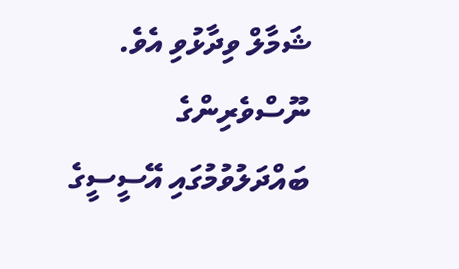ޝަމާލް ވިދާޅުވި އެވެ.
ނޫސްވެރިންގެ ބައްދަލުވުމުގައި އޭސީސީގެ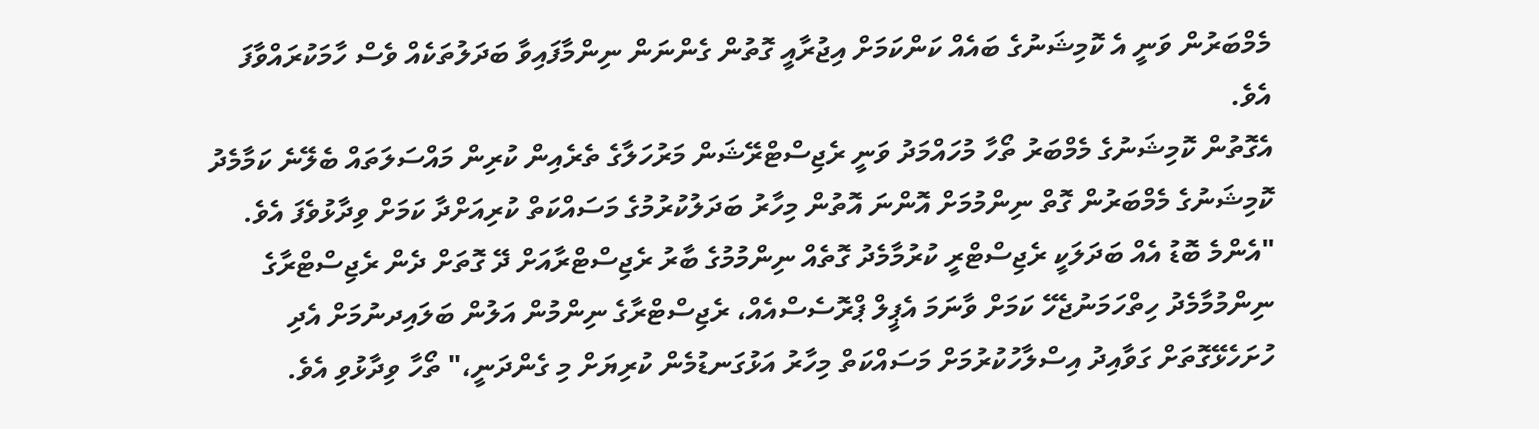މެމްބަރުން ވަނީ އެ ކޮމިޝަނުގެ ބައެއް ކަންކަމަށް އިޖުރާއީ ގޮތުން ގެންނަން ނިންމާފައިވާ ބަދަލުތަކެއް ވެސް ހާމަކުރައްވާފަ އެވެ.
އެގޮތުން ކޮމިޝަނުގެ މެމްބަރު ތޯހާ މުހައްމަދު ވަނީ ރެޖިސްޓްރޭޝަން މަރުހަލާގެ ތެރެއިން ކުރިން މައްސަލަތައް ބެލޭނެ ކަމާމެދު ކޮމިޝަނުގެ މެމްބަރުން ގޮތް ނިންމުމަށް އޮންނަ އޮތުން މިހާރު ބަދަލުކުރުމުގެ މަސައްކަތް ކުރިއަށްދާ ކަމަށް ވިދާޅުވެފަ އެވެ.
"އެންމެ ބޮޑު އެއް ބަދަލަކީ ރެޖިސްޓްރީ ކުރުމާމެދު ގޮތެއް ނިންމުމުގެ ބާރު ރެޖިސްޓްރާއަށް ދޭ ގޮތަށް ދެން ރެޖިސްޓްރާގެ ނިންމުމާމެދު ހިތްހަމަނުޖެހޭ ކަމަށް ވާނަމަ އެޕީލް ޕްރޮސެސްއެއް، ރެޖިސްޓްރާގެ ނިންމުން އަލުން ބަލައިދނުމަށް އެދި ހުށަހެޅޭގޮތަށް ގަވާއިދު އިސްލާހުކުރުމަށް މަސައްކަތް މިހާރު އަޅުގަނޑުމެން ކުރިޔަށް މި ގެންދަނީ،" ތޯހާ ވިދާޅުވި އެވެ.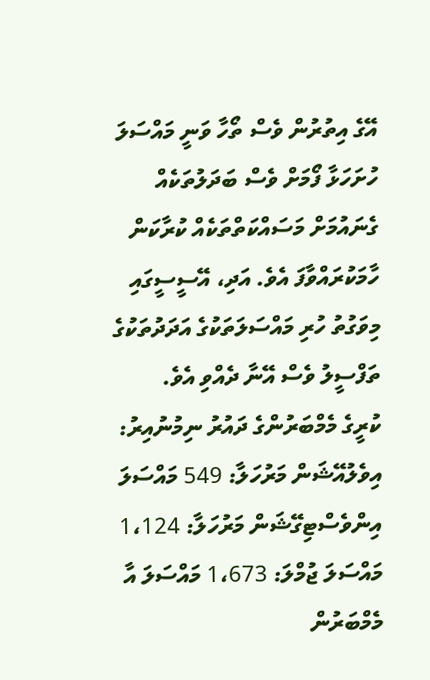އޭގެ އިތުރުން ވެސް ތޯހާ ވަނީ މައްސަލަ ހުށަހަޅާ ފޯމަށް ވެސް ބަދަލުތަކެއް ގެނައުމަށް މަސައްކަތްތަކެއް ކުރާކަން ހާމަކުރައްވާފަ އެވެ. އަދި، އޭސީސީގައި މިވަގުތު ހުރި މައްސަލަތަކުގެ އަދަދުތަކުގެ ތަފްސީލު ވެސް އޭނާ ދެއްވި އެވެ.
ކުރީގެ މެމްބަރުންގެ ދައުރު ނިމުނުއިރު: އިވެލުއޭޝަން މަރުހަލާ: 549 މައްސަލަ އިންވެސްޓިގޭޝަން މަރުހަލާ: 1،124 މައްސަލަ ޖުމްލަ: 1،673 މައްސަލަ އާ މެމްބަރުން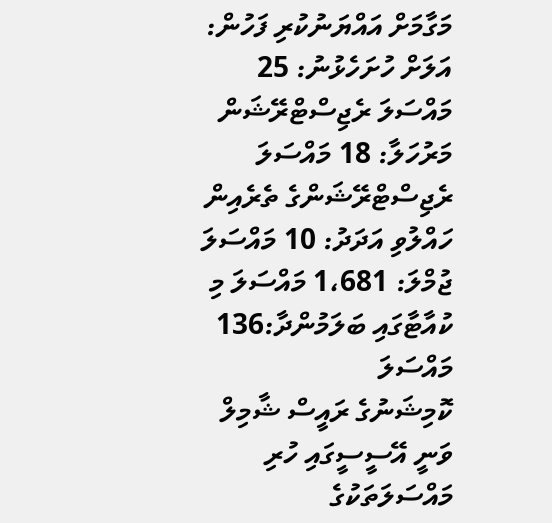މަގާމަށް އައްޔަނުކުރި ފަހުން: އަލަށް ހުށަހެޅުނު: 25 މައްސަލަ ރެޖިސްޓްރޭޝަން މަރުހަލާ: 18 މައްސަލަ ރެޖިސްޓްރޭޝަންގެ ތެރެއިން ހައްލުވި އަދަދު: 10 މައްސަލަ ޖުމްލަ: 1،681 މައްސަލަ މި ކުއާޓާގައި ބަލަމުންދާ:136 މައްސަލަ
ކޮމިޝަނުގެ ރައީސް ޝާމިލް ވަނީ އޭސީސީގައި ހުރި މައްސަލަތަކުގެ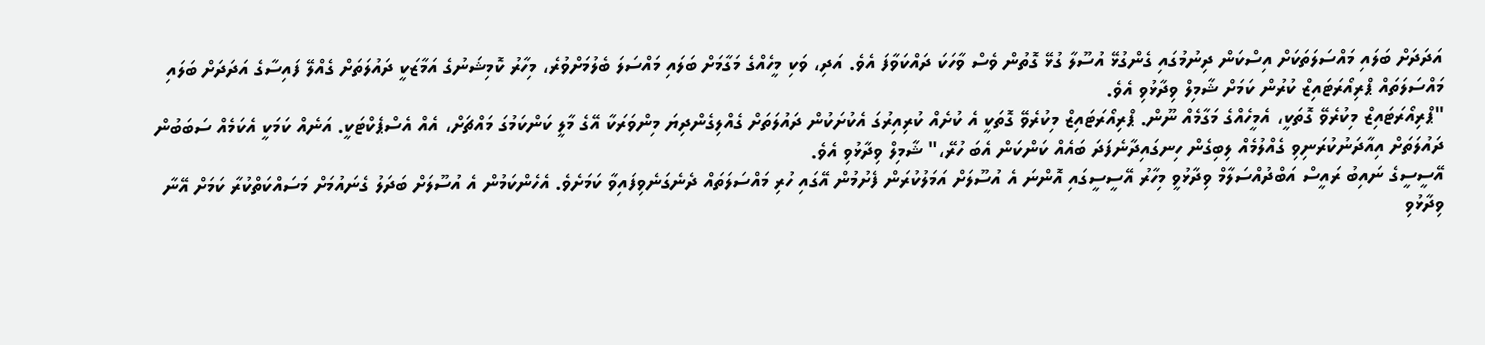އަދަދަށް ބަލައި މައްސަލަތަކަށް އިސްކަން ދިނުމުގައި ގެންގުޅޭ އުސޫލާ ގުޅޭ ގޮތުން ވެސް ވާހަކަ ދައްކަވާފަ އެވެ. އަދި، ވަކި މީހެއްގެ މަގާމަށް ބަލައި މައްސަލަ ބެލުމަށްވުރެ، މިހާރު ކޮމިޝަނުގެ އަމާޒަކީ ދައުލަތަށް ގެއްލޭ ފައިސާގެ އަދަދަށް ބަލައި މައްސަލަތައް ޕްރިއޯރަޓައިޒް ކުރުން ކަމަށް ޝާމިލް ވިދާޅުވި އެވެ.
"ޕްރިއޯރަޓައިޒް މިކުރެވޭ ގޮތަކީ، އެމީހެއްގެ މަގާމެއް ނޫން. ޕްރިއޯރަޓައިޒް މިކުރެވޭ ގޮތަކީ އެ ކުށެއް ކުރިއިރުގަ އެކުށަކުން ދައުލަތަށް ގެއްލިގެންދިޔަ މިންވަރަކާ އޭގެ މާލީ ކަންކަމުގަ މައްޗަށް، އެއް އެސްޕެކްޓަކީ. އަނެއް ކަމަކީ އެކަމެއް ސަބަބުން ދައުލަތަށް އިއާދަނުކުރަނިވި ގެއްލުމެއް ލިބިގެން ހިނގައިދާނެފަދަ ބައެއް ކަންކަން އެބަ ހުރޭ،" ޝާމިލް ވިދާޅުވި އެވެ.
އޭސީސީގެ ނައިބު ރައީސް އަބްދުއްސަލާމް ވިދާޅުވީ މިހާރު އޭސީސީގައި އޮންނަ އެ އުސޫލަށް އަމަލުކުރަން ފެށުމުން އޭގައި ހުރި މައްސަލަތައް ދެނެގަނެވިފައިވާ ކަމަށެވެ. އެހެންކަމުން އެ އުސޫލަށް ބަދަލު ގެނައުމަށް މަސައްކަތްކުރާ ކަމަށް އޭނާ ވިދާޅުވި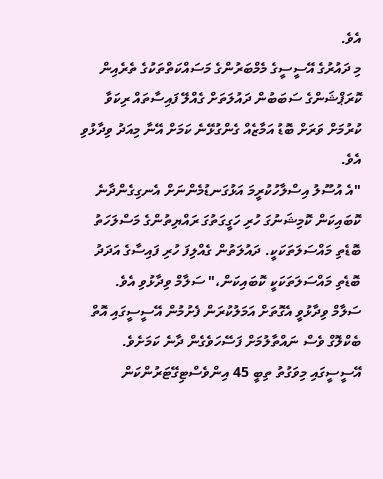އެވެ.
މި ދައުރުގެ އޭސީސީގެ މެމްބަރުންގެ މަސައްކަތްތަކުގެ ތެރެއިން ކޮރަޕްޝަންގެ ސަބަބުން ދައުލަތަށް ގެއްލޭ ފައިސާތައް ރިކަވާ ކުރުމަށް ވަރަށް ބޮޑު އަމާޒެއް ގެންގުޅޭނެ ކަމަށް އޭނާ މިއަދު ވިދާޅުވި އެވެ.
"އެ އުސޫލު އިސްލާހުކުރީމަ އަޅުގަނޑުމެންނަށް އެނގިގެންދާނެ ކޮބައިކަން ކޮމިޝަނުގަ ހުރި ހަގީގަތުގަ ރައްޔިތުންގެ މަސްލަހަތު ބޮޑެތި މައްސަލަތަކަކީ. ދައުލަތުން ގެއްލިފަ ހުރި ފައިސާގެ އަދަދު ބޮޑެތި މައްސަލަތަކަކީ ކޮބައިކަން،" ސަލާމް ވިދާޅުވި އެވެ.
ސަލާމް ވިދާޅުވީ އެގޮތަށް އަމަލުކުރަން ފެށުމުން އޭސީސީގައި އޮތް ބެކްލޮގް ވެސް ނައްތާލުމަށް ފަސޭހަވެގެން ދާނެ ކަމަށެވެ.
އޭސީސީގައި މިވަގުތު ތިބީ 45 އިންވެސްޓިގޭޓަރުންކަން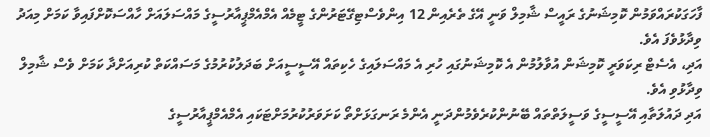ފާހަގަކުރައްވަމުން ކޮމިޝަނުގެ ރައީސް ޝާމިލް ވަނީ އޭގެ ތެރެއިން 12 އިންވެސްޓިގޭޓަރުންގެ ޓީމެއް އެމްއެމްޕީއާރުސީގެ މައްސަލައަށް ހާއްސަކޮށްފައިވާ ކަމަށް މިއަދު ވިދާޅުވެފަ އެވެ.
އަދި، އެސެޓް ރިކަވަރީ ކޮމިޝަން އުވާލުމުން އެ ކޮމިޝަނުގައި ހުރި އެ މައްސަލައިގެ ހެކިތައް އޭސީސީއަށް ބަދަލުކުރުމުގެ މަސައްކަތް ކުރިއަށްދާ ކަމަށް ވެސް ޝާމިލް ވިދާޅުވި އެވެ.
އަދި ދައުލަތާއި އޭސީސީގެ ވަސީލަތްތައް ބޭނުންކުރެވެމުންދަނީ އެންމެ ރަނގަޅަށްތޯ ކަށަވަރުކުރުމަށްޓަކައި އެމްއެމްޕީއާރުސީގެ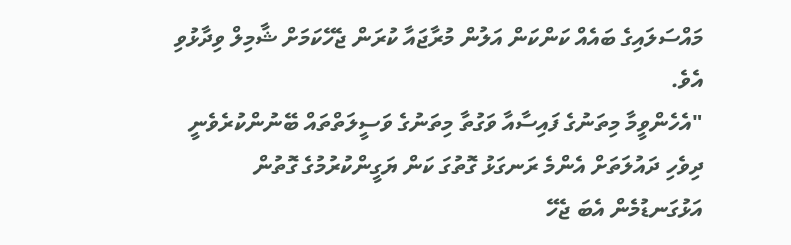މައްސަލައިގެ ބައެއް ކަންކަން އަލުން މުރާޖައާ ކުރަން ޖެހޭކަމަށް ޝާމިލް ވިދާޅުވި އެވެ.
"އެހެންވީމާ މިތަނުގެ ފައިސާއާ ވަގުތާ މިތަނުގެ ވަސީލަތްތައް ބޭނުންކުރެވެނީ ދިވެހި ދައުލަތަށް އެންމެ ރަނގަޅު ގޮތުގަ ކަން ޔަގީންކުރުމުގެ ގޮތުން އަޅުގަނޑުމެން އެބަ ޖެހޭ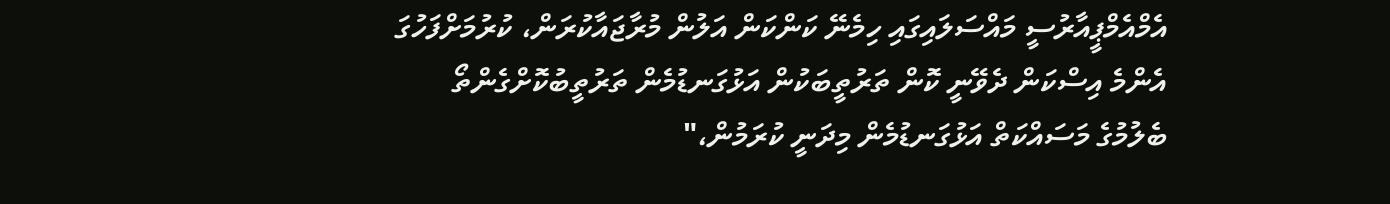އެމްއެމްޕީއާރުސީ މައްސަލައިގައި ހިމެނޭ ކަންކަން އަލުން މުރާޖައާކުރަން، ކުރުމަށްފަހުގަ އެންމެ އިސްކަން ދެވޭނީ ކޮން ތަރުތީބަކުން އަޅުގަނޑުމެން ތަރުތީބުކޮށްގެންތޯ ބެލުމުގެ މަސައްކަތް އަޅުގަނޑުމެން މިދަނީ ކުރަމުން،"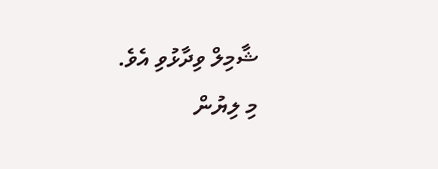ޝާމިލް ވިދާޅުވި އެވެ.
މި ލިޔުން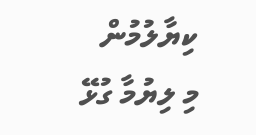ކިޔާލުމުން
މި ލިޔުމާ ގުޅޭ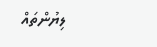ލިޔުންތައް